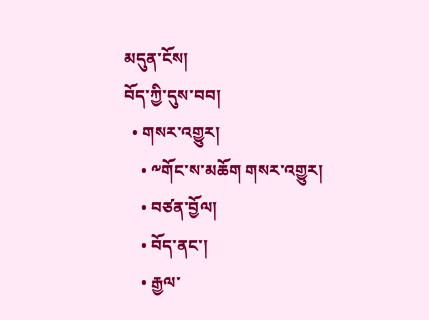མདུན་ངོས།
བོད་ཀྱི་དུས་བབ།
  • གསར་འགྱུར།
    • ༸གོང་ས་མཆོག གསར་འགྱུར།
    • བཙན་བྱོལ།
    • བོད་ནང་།
    • རྒྱལ་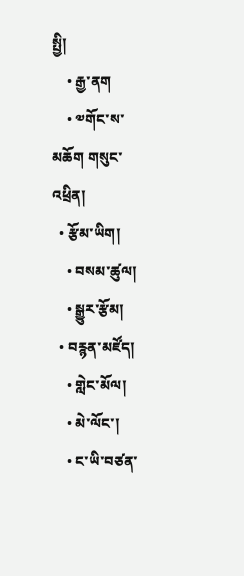སྤྱི།
    • རྒྱ་ནག
    • ༧གོང་ས་མཆོག གསུང་འཕྲིན།
  • རྩོམ་ཡིག།
    • བསམ་ཚུལ།
    • སྒྱུར་རྩོམ།
  • བརྙན་མཛོད།
    • གླེང་མོལ།
    • མེ་ལོང་།
    • ང་ཡི་བཙན་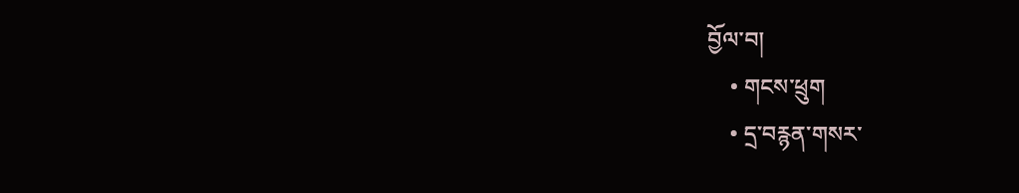བྱོལ་བ།
    • གངས་ཕྲུག
    • དྲ་བརྙན་གསར་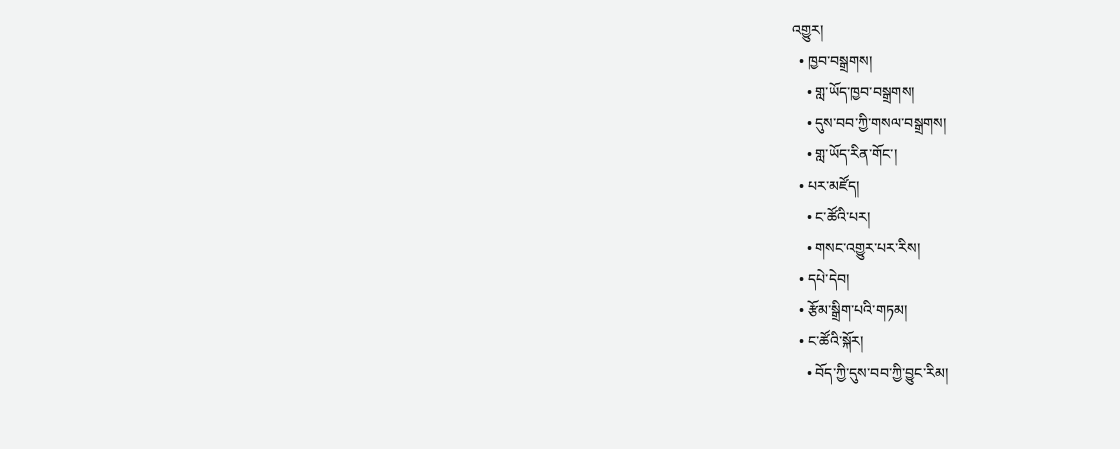འགྱུར།
  • ཁྱབ་བསྒྲགས།
    • གླ་ཡོད་ཁྱབ་བསྒྲགས།
    • དུས་བབ་ཀྱི་གསལ་བསྒྲགས།
    • གླ་ཡོད་རིན་གོང་།
  • པར་མཛོད།
    • ང་ཚོའི་པར།
    • གསང་འགྱུར་པར་རིས།
  • དཔེ་དེབ།
  • རྩོམ་སྒྲིག་པའི་གཏམ།
  • ང་ཚོའི་སྐོར།
    • བོད་ཀྱི་དུས་བབ་ཀྱི་བྱུང་རིམ།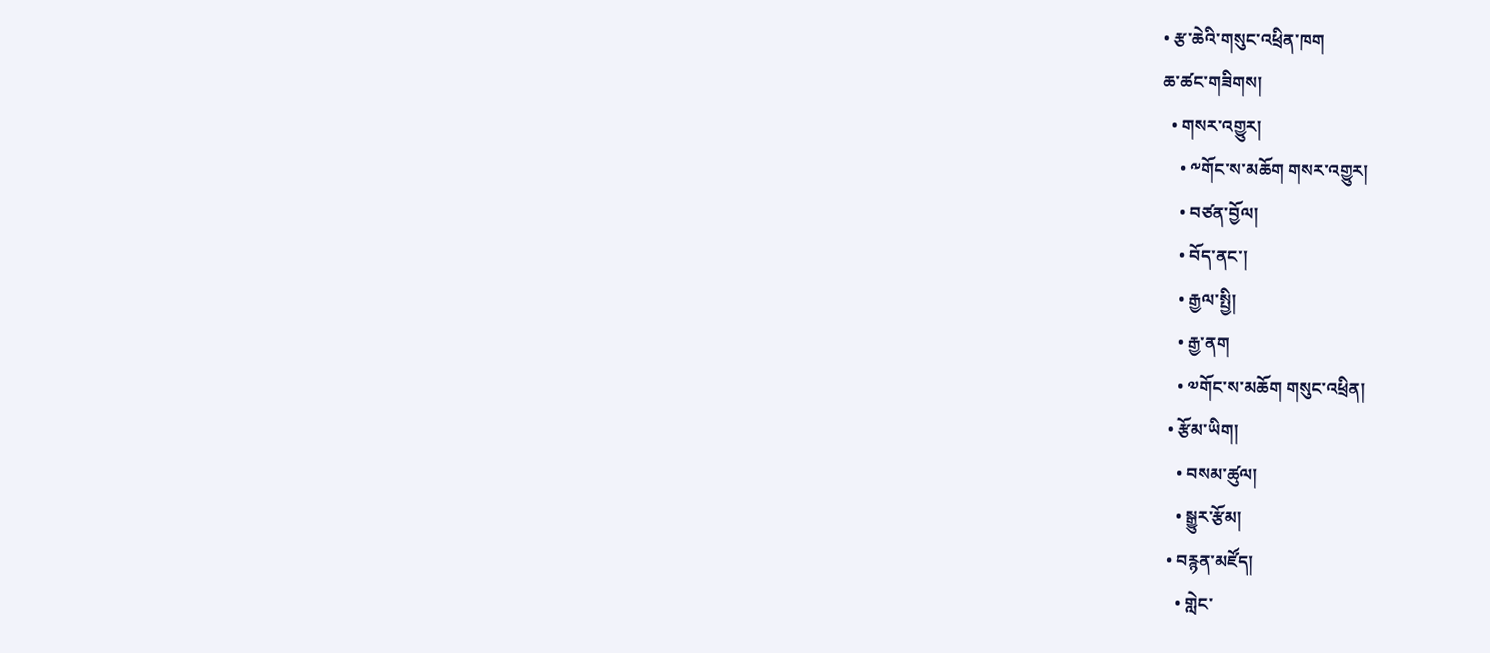• རྩ་ཆེའི་གསུང་འཕྲིན་ཁག
ཆ་ཚང་གཟིགས།
  • གསར་འགྱུར།
    • ༸གོང་ས་མཆོག གསར་འགྱུར།
    • བཙན་བྱོལ།
    • བོད་ནང་།
    • རྒྱལ་སྤྱི།
    • རྒྱ་ནག
    • ༧གོང་ས་མཆོག གསུང་འཕྲིན།
  • རྩོམ་ཡིག།
    • བསམ་ཚུལ།
    • སྒྱུར་རྩོམ།
  • བརྙན་མཛོད།
    • གླེང་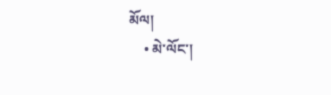མོལ།
    • མེ་ལོང་།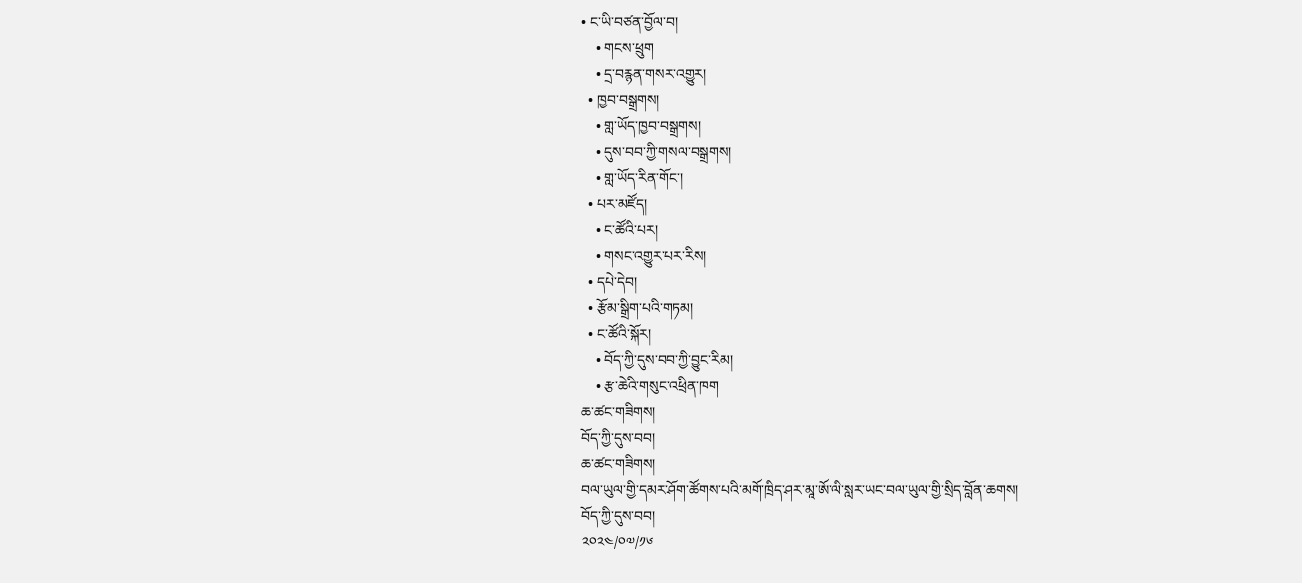• ང་ཡི་བཙན་བྱོལ་བ།
    • གངས་ཕྲུག
    • དྲ་བརྙན་གསར་འགྱུར།
  • ཁྱབ་བསྒྲགས།
    • གླ་ཡོད་ཁྱབ་བསྒྲགས།
    • དུས་བབ་ཀྱི་གསལ་བསྒྲགས།
    • གླ་ཡོད་རིན་གོང་།
  • པར་མཛོད།
    • ང་ཚོའི་པར།
    • གསང་འགྱུར་པར་རིས།
  • དཔེ་དེབ།
  • རྩོམ་སྒྲིག་པའི་གཏམ།
  • ང་ཚོའི་སྐོར།
    • བོད་ཀྱི་དུས་བབ་ཀྱི་བྱུང་རིམ།
    • རྩ་ཆེའི་གསུང་འཕྲིན་ཁག
ཆ་ཚང་གཟིགས།
བོད་ཀྱི་དུས་བབ།
ཆ་ཚང་གཟིགས།
བལ་ཡུལ་གྱི་དམར་ཤོག་ཚོགས་པའི་མགོ་ཁྲིད་ཤར་མཱ་ཨོ་ལི་སླར་ཡང་བལ་ཡུལ་གྱི་སྲིད་བློན་ཆགས།
བོད་ཀྱི་དུས་བབ།
༢༠༢༤/༠༧/༡༦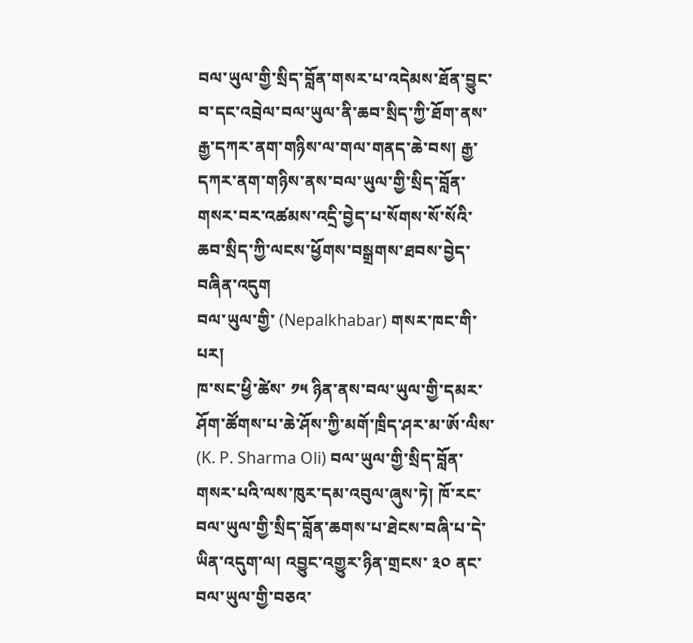བལ་ཡུལ་གྱི་སྲིད་བློན་གསར་པ་འདེམས་ཐོན་བྱུང་བ་དང་འབྲེལ་བལ་ཡུལ་ནི་ཆབ་སྲིད་ཀྱི་ཐོག་ནས་རྒྱ་དཀར་ནག་གཉིས་ལ་གལ་གནད་ཆེ་བས། རྒྱ་དཀར་ནག་གཉིས་ནས་བལ་ཡུལ་གྱི་སྲིད་བློན་གསར་བར་འཚམས་འདྲི་བྱེད་པ་སོགས་སོ་སོའི་ཆབ་སྲིད་ཀྱི་ལངས་ཕྱོགས་བསྒྲགས་ཐབས་བྱེད་བཞིན་འདུག
བལ་ཡུལ་གྱི་ (Nepalkhabar) གསར་ཁང་གི་པར།
ཁ་སང་ཕྱི་ཚེས་ ༡༥ ཉིན་ནས་བལ་ཡུལ་གྱི་དམར་ཤོག་ཚོགས་པ་ཆེ་ཤོས་ཀྱི་མགོ་ཁྲིད་ཤར་མ་ཨོ་ལིས་ (K. P. Sharma Oli) བལ་ཡུལ་གྱི་སྲིད་བློན་གསར་པའི་ལས་ཁུར་དམ་འབུལ་ཞུས་ཏེ། ཁོ་རང་བལ་ཡུལ་གྱི་སྲིད་བློན་ཆགས་པ་ཐེངས་བཞི་པ་དེ་ཡིན་འདུག་ལ། འབྱུང་འགྱུར་ཉིན་གྲངས་ ༣༠ ནང་བལ་ཡུལ་གྱི་བཅའ་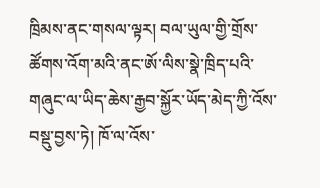ཁྲིམས་ནང་གསལ་ལྟར། བལ་ཡུལ་གྱི་གྲོས་ཚོགས་འོག་མའི་ནང་ཨོ་ལིས་སྣེ་ཁྲིད་པའི་གཞུང་ལ་ཡིད་ཆེས་རྒྱབ་སྐྱོར་ཡོད་མེད་ཀྱི་འོས་བསྡུ་བྱས་ཏེ། ཁོ་ལ་འོས་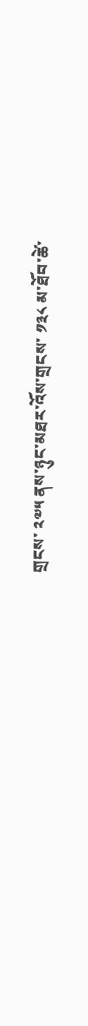གྲངས་ ༢༧༥ ནས་ཉུང་མཐར་འོས་གྲངས་ ༡༣༨ མ་ཐོབ་ཚེ་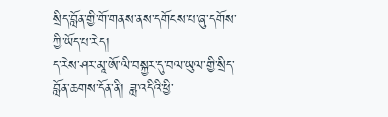སྲིད་བློན་གྱི་གོ་གནས་ནས་དགོངས་པ་ཞུ་དགོས་ཀྱི་ཡོད་པ་རེད།
ད་རེས་ཤར་མཱ་ཨོ་ལི་བསྐྱར་དུ་བལ་ཡུལ་གྱི་སྲིད་བློན་ཆགས་དོན་ནི། ཟླ་འདིའི་ཕྱི་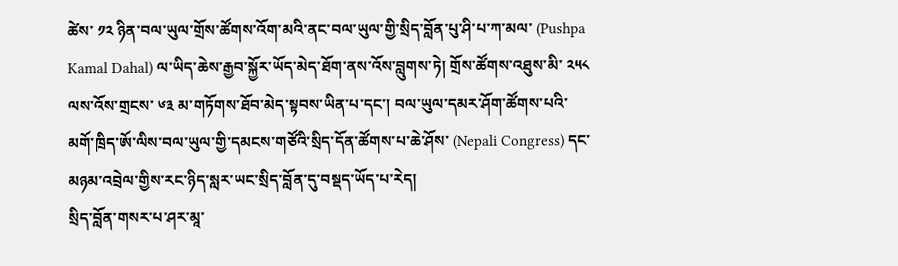ཚེས་ ༡༢ ཉིན་བལ་ཡུལ་གྲོས་ཚོགས་འོག་མའི་ནང་བལ་ཡུལ་གྱི་སྲིད་བློན་པུ་ཤི་པ་ཀ་མལ་ (Pushpa Kamal Dahal) ལ་ཡིད་ཆེས་རྒྱབ་སྐྱོར་ཡོད་མེད་ཐོག་ནས་འོས་བླུགས་ཏེ། གྲོས་ཚོགས་འཐུས་མི་ ༢༥༨ ལས་འོས་གྲངས་ ༦༣ མ་གཏོགས་ཐོབ་མེད་སྟབས་ཡིན་པ་དང་། བལ་ཡུལ་དམར་ཤོག་ཚོགས་པའི་མགོ་ཁྲིད་ཨོ་ལིས་བལ་ཡུལ་གྱི་དམངས་གཙོའི་སྲིད་དོན་ཚོགས་པ་ཆེ་ཤོས་ (Nepali Congress) དང་མཉམ་འབྲེལ་གྱིས་རང་ཉིད་སླར་ཡང་སྲིད་བློན་དུ་བསྡད་ཡོད་པ་རེད།
སྲིད་བློན་གསར་པ་ཤར་མཱ་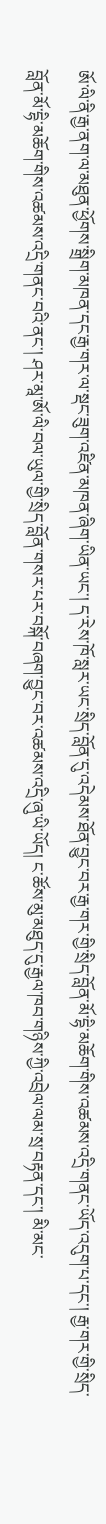ཨོ་ལི་ནི་རྒྱ་ནག་ལ་མཐུན་ཕྱོགས་སྒྲིག་མཁན་དང་རྒྱ་གར་ལ་སྡང་ཟུག་འཛིན་མཁན་ཞིག་ཡིན་ཡང་། ད་རེས་ཁོ་སླར་ཡང་སྲིད་བློན་དུ་འདེམས་ཐོན་བྱུང་བར་རྒྱ་གར་གྱི་སྲིད་བློན་མོ་དྷི་མཆོག་གིས་འཚམས་འདྲི་གནང་ཡོད་འདུག་པ་དང་། རྒྱ་གར་གྱི་སྲིད་བློན་མོ་དྷི་མཆོག་གིས་འཚམས་འདྲི་གནང་བའི་ནང་། ཤར་མཱ་ཨོ་ལི་བལ་ཡུལ་གྱི་སྲིད་བློན་གསར་པར་བསྐོ་བཞག་བྱུང་བར་འཚམས་འདྲི་ཞུ་ཡི་ཡོད། ང་ཚོས་མུ་མཐུད་དུ་རྒྱལ་ཁབ་གཉིས་ཀྱི་འབྲེལ་ལམ་སྲ་བརྟན་དང་། མི་མང་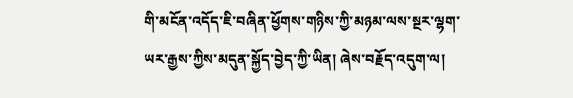གི་མངོན་འདོད་ཇི་བཞིན་ཕྱོགས་གཉིས་ཀྱི་མཉམ་ལས་སྔར་ལྷག་ཡར་རྒྱས་ཀྱིས་མདུན་སྐྱོད་བྱེད་ཀྱི་ཡིན། ཞེས་བརྗོད་འདུག་ལ།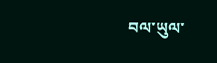བལ་ཡུལ་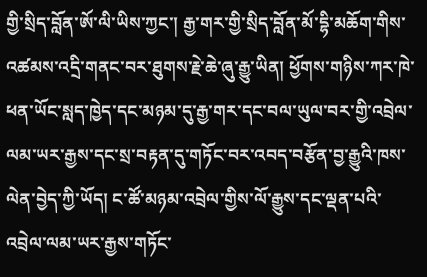གྱི་སྲིད་བློན་ཨོ་ལི་ཡིས་ཀྱང་། རྒྱ་གར་གྱི་སྲིད་བློན་མོ་དྷི་མཆོག་གིས་འཚམས་འདྲི་གནང་བར་ཐུགས་རྗེ་ཆེ་ཞུ་རྒྱུ་ཡིན། ཕྱོགས་གཉིས་ཀར་ཁེ་ཕན་ཡོང་སླད་ཁྱེད་དང་མཉམ་དུ་རྒྱ་གར་དང་བལ་ཡུལ་བར་གྱི་འབྲེལ་ལམ་ཡར་རྒྱས་དང་སྲ་བརྟན་དུ་གཏོང་བར་འབད་བརྩོན་བྱ་རྒྱུའི་ཁས་ལེན་བྱེད་ཀྱི་ཡོད། ང་ཚོ་མཉམ་འབྲེལ་གྱིས་ལོ་རྒྱུས་དང་ལྡན་པའི་འབྲེལ་ལམ་ཡར་རྒྱས་གཏོང་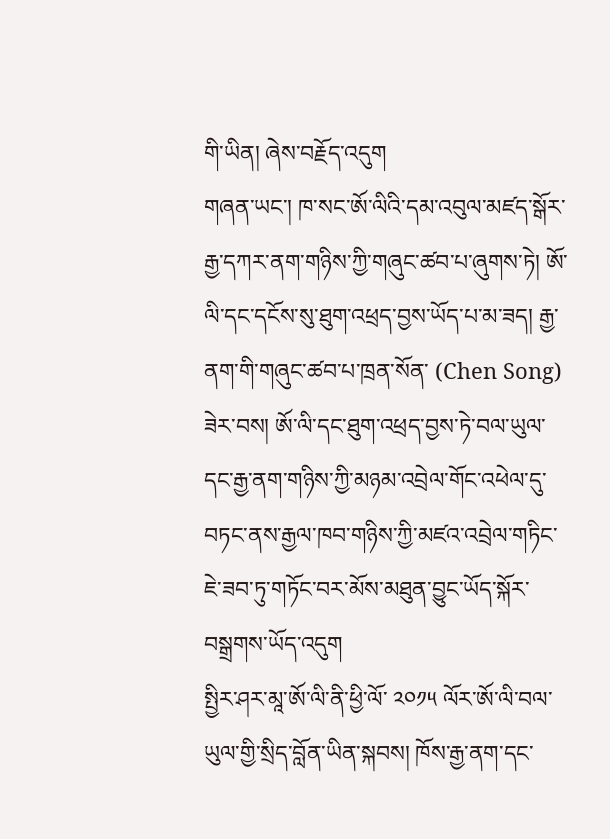གི་ཡིན། ཞེས་བརྗོད་འདུག
གཞན་ཡང་། ཁ་སང་ཨོ་ལིའི་དམ་འབུལ་མཛད་སྒོར་རྒྱ་དཀར་ནག་གཉིས་ཀྱི་གཞུང་ཚབ་པ་ཞུགས་ཏེ། ཨོ་ལི་དང་དངོས་སུ་ཐུག་འཕྲད་བྱས་ཡོད་པ་མ་ཟད། རྒྱ་ནག་གི་གཞུང་ཚབ་པ་ཁྲན་སོན་ (Chen Song) ཟེར་བས། ཨོ་ལི་དང་ཐུག་འཕྲད་བྱས་ཏེ་བལ་ཡུལ་དང་རྒྱ་ནག་གཉིས་ཀྱི་མཉམ་འབྲེལ་གོང་འཕེལ་དུ་བཏང་ནས་རྒྱལ་ཁབ་གཉིས་ཀྱི་མཛའ་འབྲེལ་གཏིང་ཇེ་ཟབ་ཏུ་གཏོང་བར་མོས་མཐུན་བྱུང་ཡོད་སྐོར་བསྒྲགས་ཡོད་འདུག
སྤྱིར་ཤར་མཱ་ཨོ་ལི་ནི་ཕྱི་ལོ་ ༢༠༡༥ ལོར་ཨོ་ལི་བལ་ཡུལ་གྱི་སྲིད་བློན་ཡིན་སྐབས། ཁོས་རྒྱ་ནག་དང་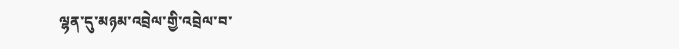ལྷན་དུ་མཉམ་འབྲེལ་གྱི་འབྲེལ་བ་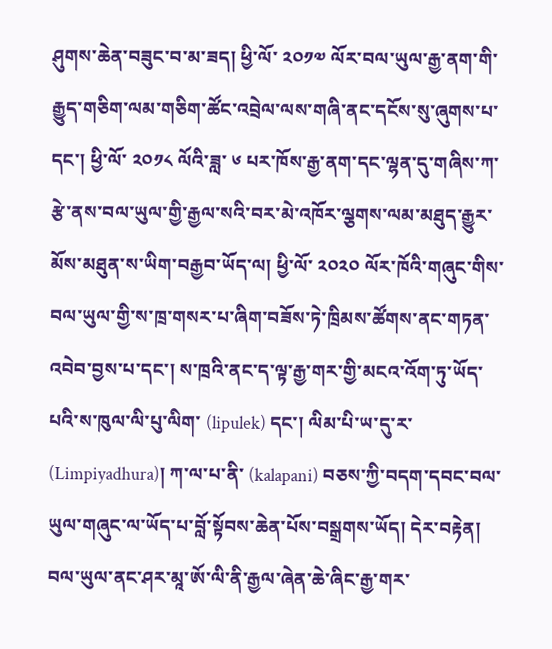ཤུགས་ཆེན་བཟུང་བ་མ་ཟད། ཕྱི་ལོ་ ༢༠༡༧ ལོར་བལ་ཡུལ་རྒྱ་ནག་གི་རྒྱུད་གཅིག་ལམ་གཅིག་ཚོང་འབྲེལ་ལས་གཞི་ནང་དངོས་སུ་ཞུགས་པ་དང་། ཕྱི་ལོ་ ༢༠༡༨ ལོའི་ཟླ་ ༦ པར་ཁོས་རྒྱ་ནག་དང་ལྷན་དུ་གཞིས་ཀ་རྩེ་ནས་བལ་ཡུལ་གྱི་རྒྱལ་སའི་བར་མེ་འཁོར་ལྕགས་ལམ་མཐུད་རྒྱུར་མོས་མཐུན་ས་ཡིག་བརྒྱབ་ཡོད་ལ། ཕྱི་ལོ་ ༢༠༢༠ ལོར་ཁོའི་གཞུང་གིས་བལ་ཡུལ་གྱི་ས་ཁྲ་གསར་པ་ཞིག་བཟོས་ཏེ་ཁྲིམས་ཚོགས་ནང་གཏན་འབེབ་བྱས་པ་དང་། ས་ཁྲའི་ནང་ད་ལྟ་རྒྱ་གར་གྱི་མངའ་འོག་ཏུ་ཡོད་པའི་ས་ཁུལ་ལི་པུ་ལིག་ (lipulek) དང་། ལིམ་པི་ཡ་དུ་ར་ (Limpiyadhura)། ཀ་ལ་པ་ནི་ (kalapani) བཅས་ཀྱི་བདག་དབང་བལ་ཡུལ་གཞུང་ལ་ཡོད་པ་བློ་སྟོབས་ཆེན་པོས་བསྒྲགས་ཡོད། དེར་བརྟེན། བལ་ཡུལ་ནང་ཤར་མཱ་ཨོ་ལི་ནི་རྒྱལ་ཞེན་ཆེ་ཞིང་རྒྱ་གར་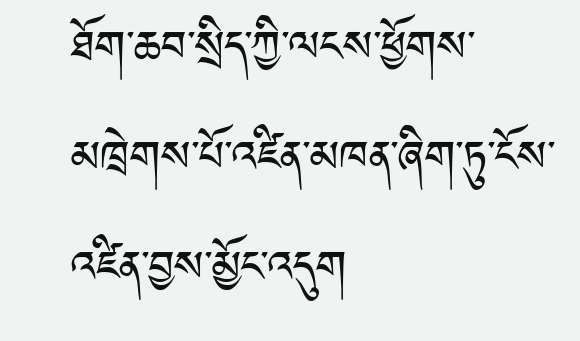ཐོག་ཆབ་སྲིད་ཀྱི་ལངས་ཕྱོགས་མཁྲེགས་པོ་འཛིན་མཁན་ཞིག་ཏུ་ངོས་འཛིན་བྱས་མྱོང་འདུག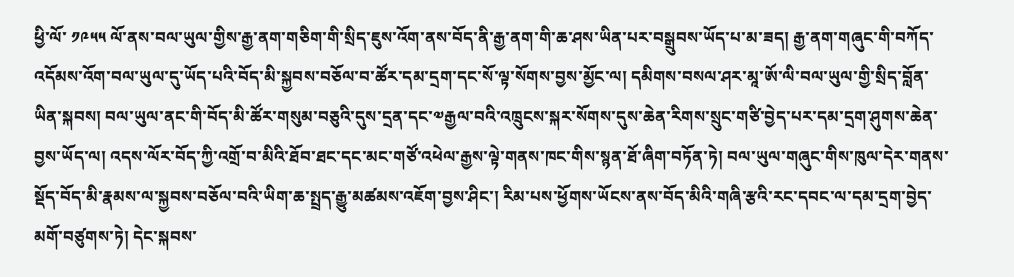ཕྱི་ལོ་ ༡༩༥༥ ལོ་ནས་བལ་ཡུལ་གྱིས་རྒྱ་ནག་གཅིག་གི་སྲིད་ཇུས་འོག་ནས་བོད་ནི་རྒྱ་ནག་གི་ཆ་ཤས་ཡིན་པར་བསྒྲུབས་ཡོད་པ་མ་ཟད། རྒྱ་ནག་གཞུང་གི་བཀོད་འདོམས་འོག་བལ་ཡུལ་དུ་ཡོད་པའི་བོད་མི་སྐྱབས་བཅོལ་བ་ཚོར་དམ་དྲག་དང་སོ་ལྟ་སོགས་བྱས་མྱོང་ལ། དམིགས་བསལ་ཤར་མཱ་ཨོ་ལི་བལ་ཡུལ་གྱི་སྲིད་བློན་ཡིན་སྐབས། བལ་ཡུལ་ནང་གི་བོད་མི་ཚོར་གསུམ་བཅུའི་དུས་དྲན་དང་༧རྒྱལ་བའི་འཁྲུངས་སྐར་སོགས་དུས་ཆེན་རིགས་སྲུང་གཙི་བྱེད་པར་དམ་དྲག་ཤུགས་ཆེན་བྱས་ཡོད་ལ། འདས་ལོར་བོད་ཀྱི་འགྲོ་བ་མིའི་ཐོབ་ཐང་དང་མང་གཙོ་འཕེལ་རྒྱས་ལྟེ་གནས་ཁང་གིས་སྙན་ཐོ་ཞིག་བཏོན་ཏེ། བལ་ཡུལ་གཞུང་གིས་ཁུལ་དེར་གནས་སྡོད་བོད་མི་རྣམས་ལ་སྐྱབས་བཅོལ་བའི་ཡིག་ཆ་སྤྲད་རྒྱུ་མཚམས་འཇོག་བྱས་ཤིང་། རིམ་པས་ཕྱོགས་ཡོངས་ནས་བོད་མིའི་གཞི་རྩའི་རང་དབང་ལ་དམ་དྲག་བྱེད་མགོ་བཙུགས་ཏེ། དེང་སྐབས་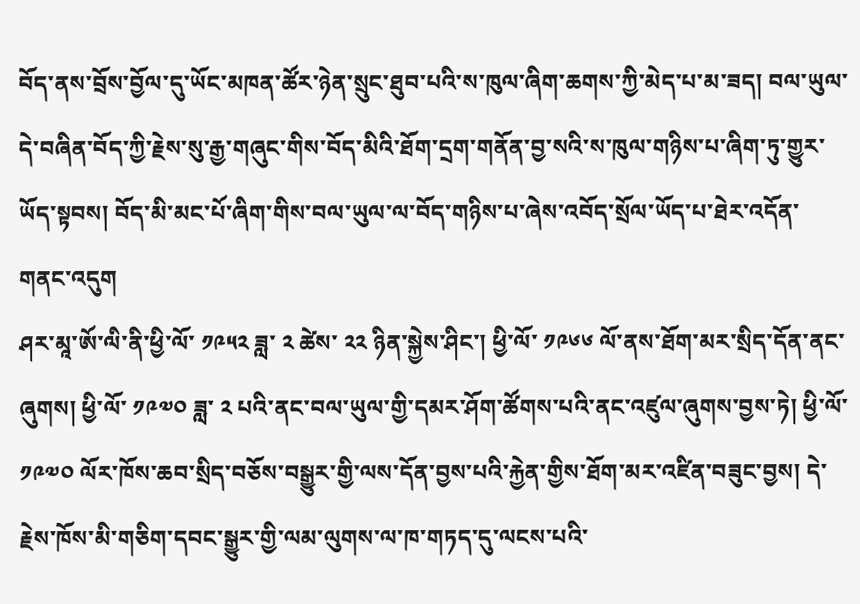བོད་ནས་བྲོས་བྱོལ་དུ་ཡོང་མཁན་ཚོར་ཉེན་སྲུང་ཐུབ་པའི་ས་ཁུལ་ཞིག་ཆགས་ཀྱི་མེད་པ་མ་ཟད། བལ་ཡུལ་དེ་བཞིན་བོད་ཀྱི་རྗེས་སུ་རྒྱ་གཞུང་གིས་བོད་མིའི་ཐོག་དྲག་གནོན་བྱ་སའི་ས་ཁུལ་གཉིས་པ་ཞིག་ཏུ་གྱུར་ཡོད་སྟབས། བོད་མི་མང་པོ་ཞིག་གིས་བལ་ཡུལ་ལ་བོད་གཉིས་པ་ཞེས་འབོད་སྲོལ་ཡོད་པ་ཐེར་འདོན་གནང་འདུག
ཤར་མཱ་ཨོ་ལི་ནི་ཕྱི་ལོ་ ༡༩༥༢ ཟླ་ ༢ ཚེས་ ༢༢ ཉིན་སྐྱེས་ཤིང་། ཕྱི་ལོ་ ༡༩༦༦ ལོ་ནས་ཐོག་མར་སྲིད་དོན་ནང་ཞུགས། ཕྱི་ལོ་ ༡༩༧༠ ཟླ་ ༢ པའི་ནང་བལ་ཡུལ་གྱི་དམར་ཤོག་ཚོགས་པའི་ནང་འཛུལ་ཞུགས་བྱས་ཏེ། ཕྱི་ལོ་ ༡༩༧༠ ལོར་ཁོས་ཆབ་སྲིད་བཅོས་བསྒྱུར་གྱི་ལས་དོན་བྱས་པའི་རྐྱེན་གྱིས་ཐོག་མར་འཛིན་བཟུང་བྱས། དེ་རྗེས་ཁོས་མི་གཅིག་དབང་སྒྱུར་གྱི་ལམ་ལུགས་ལ་ཁ་གཏད་དུ་ལངས་པའི་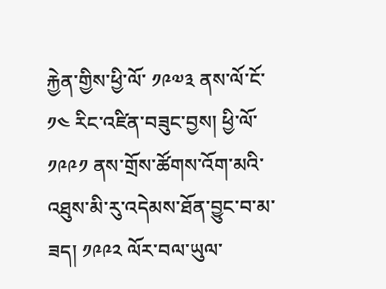རྐྱེན་གྱིས་ཕྱི་ལོ་ ༡༩༧༣ ནས་ལོ་ངོ་ ༡༤ རིང་འཛིན་བཟུང་བྱས། ཕྱི་ལོ་ ༡༩༩༡ ནས་གྲོས་ཚོགས་འོག་མའི་འཐུས་མི་རུ་འདེམས་ཐོན་བྱུང་བ་མ་ཟད། ༡༩༩༢ ལོར་བལ་ཡུལ་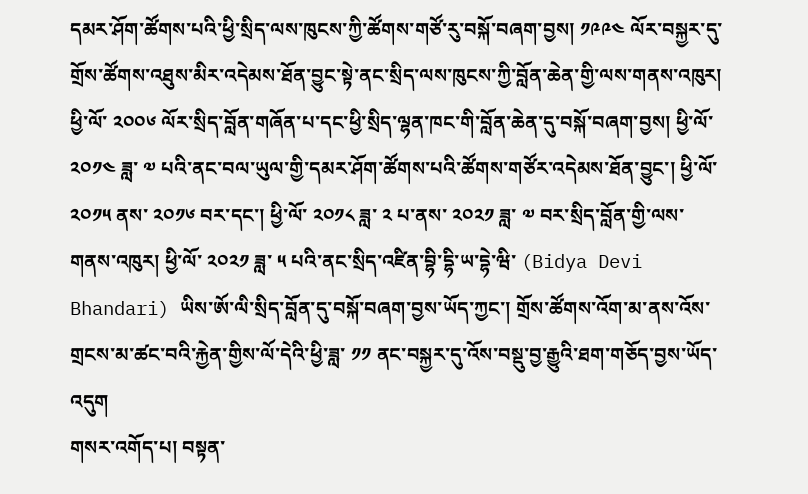དམར་ཤོག་ཚོགས་པའི་ཕྱི་སྲིད་ལས་ཁུངས་ཀྱི་ཚོགས་གཙོ་རུ་བསྐོ་བཞག་བྱས། ༡༩༩༤ ལོར་བསྐྱར་དུ་གྲོས་ཚོགས་འཐུས་མིར་འདེམས་ཐོན་བྱུང་སྟེ་ནང་སྲིད་ལས་ཁུངས་ཀྱི་བློན་ཆེན་གྱི་ལས་གནས་འཁུར། ཕྱི་ལོ་ ༢༠༠༦ ལོར་སྲིད་བློན་གཞོན་པ་དང་ཕྱི་སྲིད་ལྷན་ཁང་གི་བློན་ཆེན་དུ་བསྐོ་བཞག་བྱས། ཕྱི་ལོ་ ༢༠༡༤ ཟླ་ ༧ པའི་ནང་བལ་ཡུལ་གྱི་དམར་ཤོག་ཚོགས་པའི་ཚོགས་གཙོར་འདེམས་ཐོན་བྱུང་། ཕྱི་ལོ་ ༢༠༡༥ ནས་ ༢༠༡༦ བར་དང་། ཕྱི་ལོ་ ༢༠༡༨ ཟླ་ ༢ པ་ནས་ ༢༠༢༡ ཟླ་ ༧ བར་སྲིད་བློན་གྱི་ལས་གནས་འཁུར། ཕྱི་ལོ་ ༢༠༢༡ ཟླ་ ༥ པའི་ནང་སྲིད་འཛིན་བྷི་དྷི་ཡ་དྷེ་ཝི་ (Bidya Devi Bhandari) ཡིས་ཨོ་ལི་སྲིད་བློན་དུ་བསྐོ་བཞག་བྱས་ཡོད་ཀྱང་། གྲོས་ཚོགས་འོག་མ་ནས་འོས་གྲངས་མ་ཚང་བའི་རྐྱེན་གྱིས་ལོ་དེའི་ཕྱི་ཟླ་ ༡༡ ནང་བསྐྱར་དུ་འོས་བསྡུ་བྱ་རྒྱུའི་ཐག་གཅོད་བྱས་ཡོད་འདུག
གསར་འགོད་པ། བསྟན་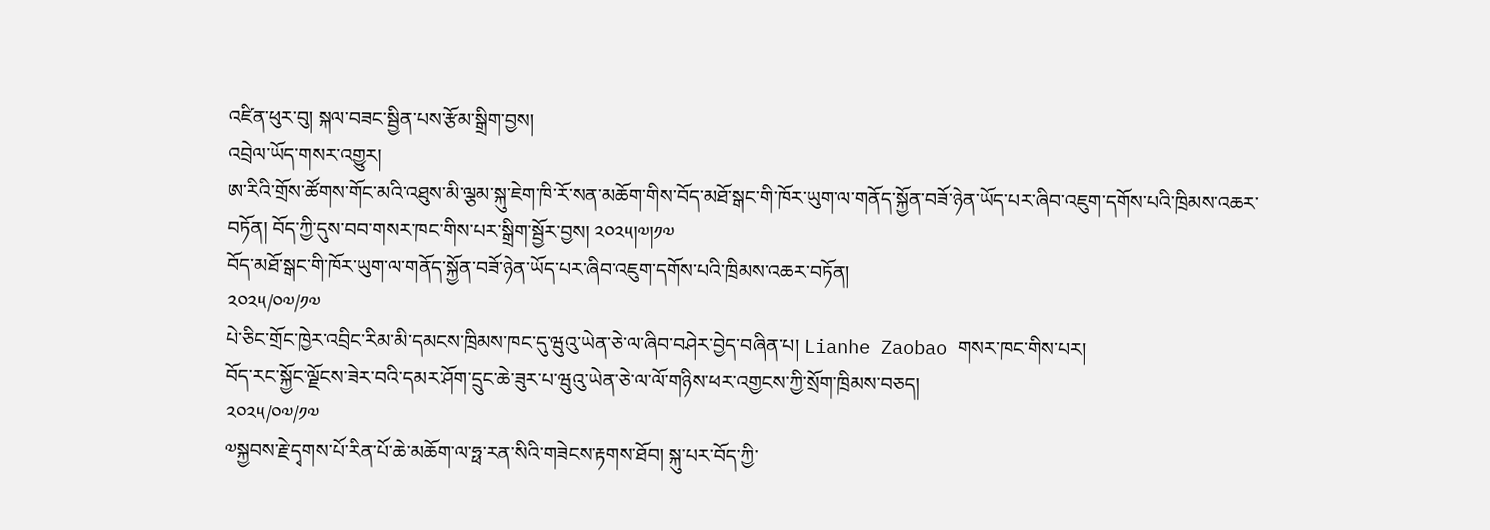འཛིན་ཕུར་བུ། སྐལ་བཟང་སྦྱིན་པས་རྩོམ་སྒྲིག་བྱས།
འབྲེལ་ཡོད་གསར་འགྱུར།
ཨ་རིའི་གྲོས་ཚོགས་གོང་མའི་འཐུས་མི་ལྕམ་སྐུ་ཇེག་ཁི་རོ་སན་མཆོག་གིས་བོད་མཐོ་སྒང་གི་ཁོར་ཡུག་ལ་གནོད་སྐྱོན་བཟོ་ཉེན་ཡོད་པར་ཞིབ་འཇུག་དགོས་པའི་ཁྲིམས་འཆར་བཏོན། བོད་ཀྱི་དུས་བབ་གསར་ཁང་གིས་པར་སྒྲིག་སྦྱོར་བྱས། ༢༠༢༥།༧།༡༧
བོད་མཐོ་སྒང་གི་ཁོར་ཡུག་ལ་གནོད་སྐྱོན་བཟོ་ཉེན་ཡོད་པར་ཞིབ་འཇུག་དགོས་པའི་ཁྲིམས་འཆར་བཏོན།
༢༠༢༥/༠༧/༡༧
པེ་ཅིང་གྲོང་ཁྱེར་འབྲིང་རིམ་མི་དམངས་ཁྲིམས་ཁང་དུ་ཝུའུ་ཡེན་ཅེ་ལ་ཞིབ་བཤེར་བྱེད་བཞིན་པ། Lianhe Zaobao གསར་ཁང་གིས་པར།
བོད་རང་སྐྱོང་ལྗོངས་ཟེར་བའི་དམར་ཤོག་དྲུང་ཆེ་ཟུར་པ་ཝུའུ་ཡེན་ཅེ་ལ་ལོ་གཉིས་ཕར་འགྱངས་ཀྱི་སྲོག་ཁྲིམས་བཅད།
༢༠༢༥/༠༧/༡༧
༧སྐྱབས་རྗེ་དྭགས་པོ་རིན་པོ་ཆེ་མཆོག་ལ་ཧྥ་རན་སིའི་གཟེངས་རྟགས་ཐོབ། སྐུ་པར་བོད་ཀྱི་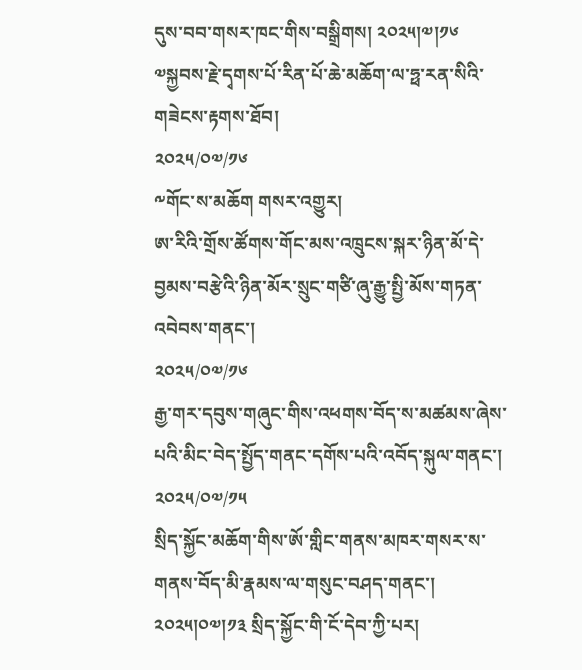དུས་བབ་གསར་ཁང་གིས་བསྒྲིགས། ༢༠༢༥།༧།༡༦
༧སྐྱབས་རྗེ་དྭགས་པོ་རིན་པོ་ཆེ་མཆོག་ལ་ཧྥ་རན་སིའི་གཟེངས་རྟགས་ཐོབ།
༢༠༢༥/༠༧/༡༦
༸གོང་ས་མཆོག གསར་འགྱུར།
ཨ་རིའི་གྲོས་ཚོགས་གོང་མས་འཁྲུངས་སྐར་ཉིན་མོ་དེ་བྱམས་བརྩེའི་ཉིན་མོར་སྲུང་གཙི་ཞུ་རྒྱུ་སྤྱི་མོས་གཏན་འབེབས་གནང་།
༢༠༢༥/༠༧/༡༦
རྒྱ་གར་དབུས་གཞུང་གིས་འཕགས་བོད་ས་མཚམས་ཞེས་པའི་མིང་བེད་སྤྱོད་གནང་དགོས་པའི་འབོད་སྐུལ་གནང་།
༢༠༢༥/༠༧/༡༥
སྲིད་སྐྱོང་མཆོག་གིས་ཨོ་གླིང་གནས་མཁར་གསར་ས་གནས་བོད་མི་རྣམས་ལ་གསུང་བཤད་གནང་། ༢༠༢༥།༠༧།༡༣ སྲིད་སྐྱོང་གི་ངོ་དེབ་ཀྱི་པར།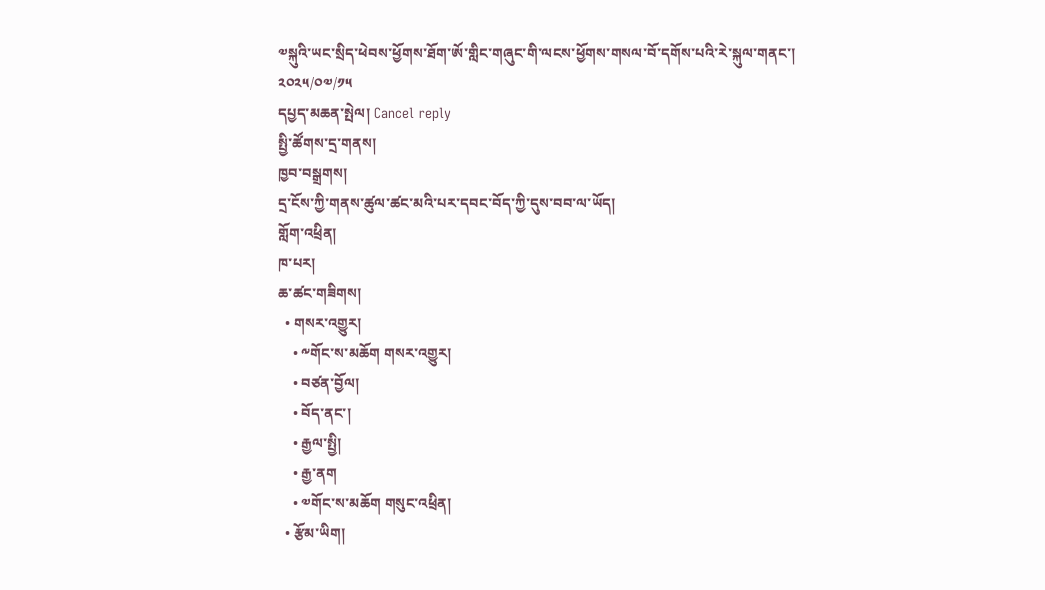༧སྐུའི་ཡང་སྲིད་ཕེབས་ཕྱོགས་ཐོག་ཨོ་གླིང་གཞུང་གི་ལངས་ཕྱོགས་གསལ་བོ་དགོས་པའི་རེ་སྐུལ་གནང་།
༢༠༢༥/༠༧/༡༥
དཔྱད་མཆན་སྤེལ། Cancel reply
སྤྱི་ཚོགས་དྲ་གནས།
ཁྱབ་བསྒྲགས།
དྲ་ངོས་ཀྱི་གནས་ཚུལ་ཚང་མའི་པར་དབང་བོད་ཀྱི་དུས་བབ་ལ་ཡོད།
གློག་འཕྲིན།
ཁ་པར།
ཆ་ཚང་གཟིགས།
  • གསར་འགྱུར།
    • ༸གོང་ས་མཆོག གསར་འགྱུར།
    • བཙན་བྱོལ།
    • བོད་ནང་།
    • རྒྱལ་སྤྱི།
    • རྒྱ་ནག
    • ༧གོང་ས་མཆོག གསུང་འཕྲིན།
  • རྩོམ་ཡིག།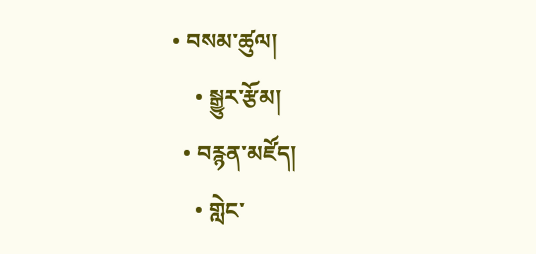• བསམ་ཚུལ།
    • སྒྱུར་རྩོམ།
  • བརྙན་མཛོད།
    • གླེང་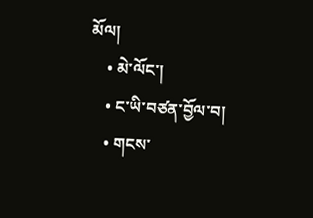མོལ།
    • མེ་ལོང་།
    • ང་ཡི་བཙན་བྱོལ་བ།
    • གངས་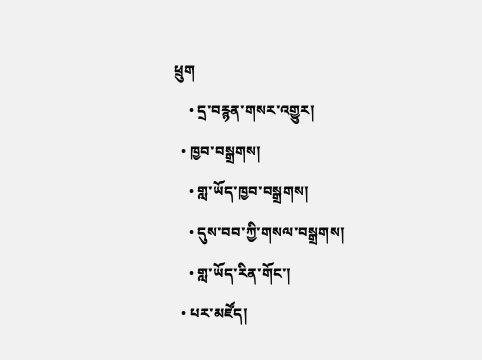ཕྲུག
    • དྲ་བརྙན་གསར་འགྱུར།
  • ཁྱབ་བསྒྲགས།
    • གླ་ཡོད་ཁྱབ་བསྒྲགས།
    • དུས་བབ་ཀྱི་གསལ་བསྒྲགས།
    • གླ་ཡོད་རིན་གོང་།
  • པར་མཛོད།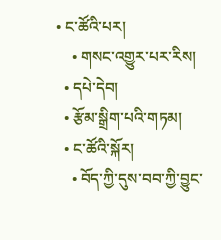• ང་ཚོའི་པར།
    • གསང་འགྱུར་པར་རིས།
  • དཔེ་དེབ།
  • རྩོམ་སྒྲིག་པའི་གཏམ།
  • ང་ཚོའི་སྐོར།
    • བོད་ཀྱི་དུས་བབ་ཀྱི་བྱུང་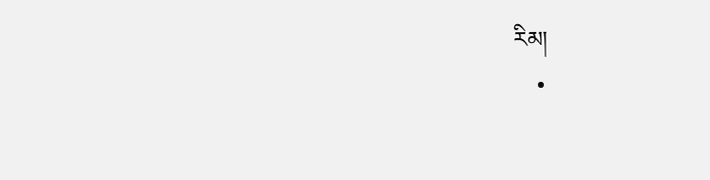རིམ།
    •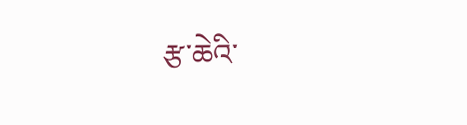རྩ་ཆེའི་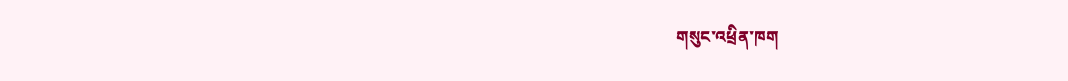གསུང་འཕྲིན་ཁག